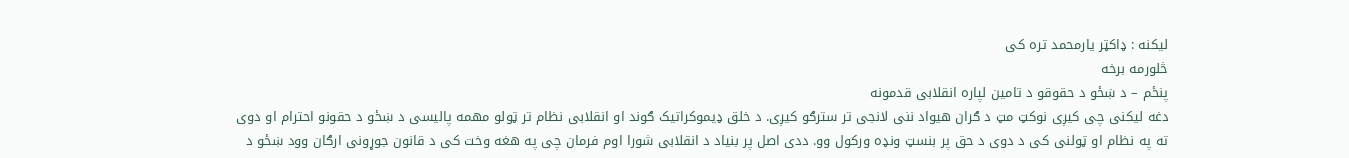لیکنه : ډاکټر یارمحمد تره کی
څلورمه برخه
پنځم – د ښځو د حقوقو د تامین لپاره انقلابی قدمونه
دغه لیکنی چی کیږی نوکټ مټ د ګران هیواد ننی لانجی تر سترګو کیږی. د خلق ډیموکراتیک ګوند او انقلابی نظام تر ټولو مهمه پالیسی د ښځو د حقونو احترام او دوی ته په نظام او ټولنی کی د دوی د حق پر بنسټ ونډه ورکول وو. ددی اصل پر بنیاد د انقلابی شورا اوم فرمان چی په هغه وخت کی د قانون جوړونی ارګان وود ښځو د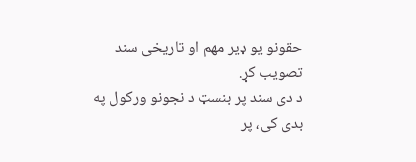حقونو یو ډير مهم او تاریخی سند تصویب کړ.
د دی سند پر بنسټ د نجونو ورکول په بدی کی، پر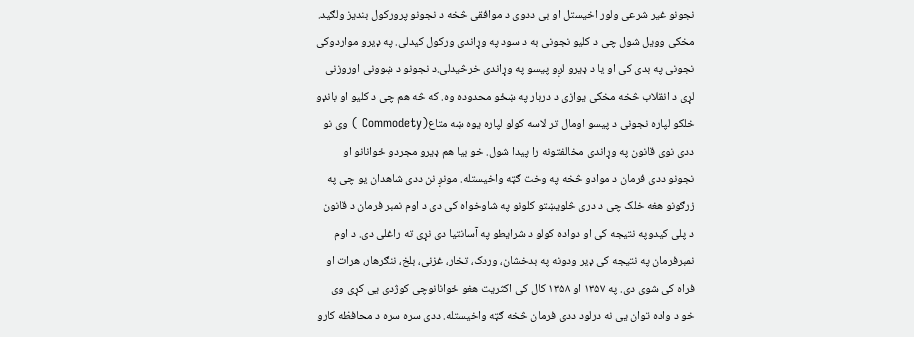نجونو غیر شرعی ولور اخیستل او بی ددوی د موافقی څخه د نجونو پرورکول بندیز ولګید. مخکی وویل شول چی د کلیو نجونی به د سود په وړاندی ورکول کیدلی. په ډيرو مواردوکی نجونی په بدی کی او یا د ډيرو لږو پیسو په وړاندی خرڅیدلی.د نجونو د ښوونی اوروزنی لړی د انقلاب څخه مخکی یوازی د دربار په ښځو محدوده وه. که څه هم چی د کلیو او بانډو خلکو لپاره نجونی د پیسو اومال تر لاسه کولو لپاره یوه ښه متاع(Commodety ) وی نو ددی نوی قانون په وړاندی مخالفتونه را پیدا شول. خو بیا هم ډیرو مجردو ځوانانو او نجونو ددی فرمان د موادو څخه په وخت ګټه واخیستله. مونږ نن ددی شاهدان یو چی په زرګونو هغه خلک چی د دری څلویښتو کلونو په شاوخواه کی دی د اوم نمبر فرمان د قانون د پلی کیدوپه نتیجه کی او دواده کولو د شرایطو په آسانتیا دی نړی ته راغلی دی. د اوم نمبرفرمان په نتیجه کی ډير ودونه په بدخشان، وردک، تخار، غزنی، بلخ، ننګرهار، هرات او فراه کی شوی دی. په ۱۳۵۷ او ۱۳۵۸ کال کی اکثریت هغو ځوانانوچی کوژدی یی کړی وی خو د واده توان یی نه درلود ددی فرمان څخه ګټه واخیستله. ددی سره سره د محافظه کارو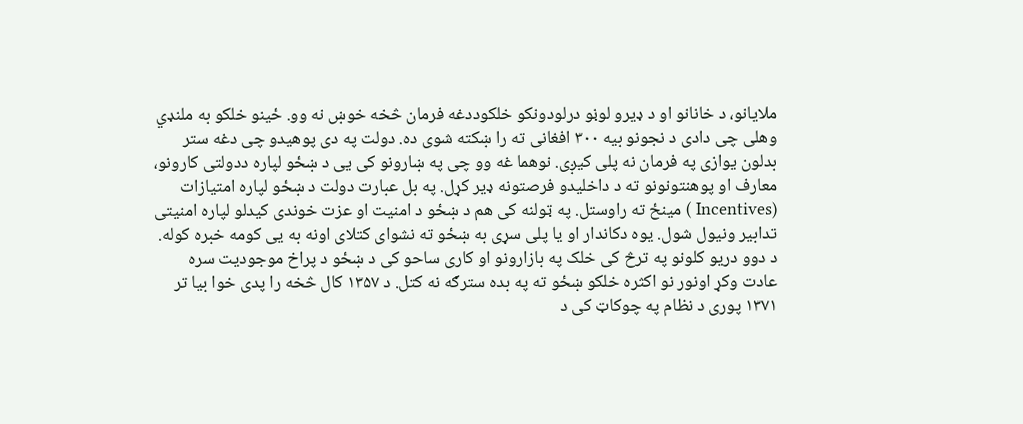ملایانو، د خانانو او د ډيرو لوڼو درلودونکو خلکوددغه فرمان څخه خوښ نه وو. ځینو خلکو به ملنډي وهلی چی دادی د نجونو بیه ۳۰۰ افغانی ته را ښکته شوی ده. دولت په دی پوهیدو چی دغه ستر بدلون یوازی په فرمان نه پلی کیږی. نوهما غه وو چی په ښارونو کی یی د ښځو لپاره ددولتی کارونو، معارف او پوهنتونونو ته د داخلیدو فرصتونه ډير کړل. په بل عبارت دولت د ښځو لپاره امتیازات (Incentives ) مینځ ته راوستل. په ټولنه کی هم د ښځو د امنیت او عزت خوندی کیدلو لپاره امنیتی تدابیر ونیول شول. یوه دکاندار او یا پلی سړی به ښځو ته نشوای کتلای اونه به یی کومه خبره کوله. د دوو دریو کلونو په ترڅ کی خلک په بازارونو او کاری ساحو کی د ښځو د پراخ موجودیت سره عادت وکړ اونور نو اکثره خلکو ښځو ته په بده سترګه نه کتل. د ۱۳۵۷ کال څخه را پدی خوا بیا تر ۱۳۷۱ پوری د نظام په چوکاټ کی د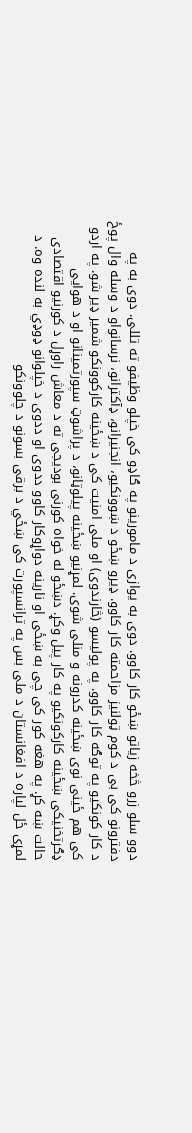دوو سلو زرو څخه زیاتو ښځو کار کاوو. دوی به یوازی د مامورینو په ګاډو کی خپلو وظیفو ته تللی. دوی به په دفترونو کی بی د کوم ټولنیز مزاحمته کار کاوو. ډيرو ښځو د ښوونکیو، انجنیرانو، ډآکترانو، نرسانواو د وسله وال پوځ د کار کونکیو په توګه کار کاوو. په پولیسو (څارندوی) او ملی امنیت کی د ښځینه کارکوونکو شمیر ډير شو. په اردو کی هم ځینی نوی ښځینه کدرونه و منلی شوی. لمړنیو ښځینه پیلوټانو، د پراشوټ سپورتمینانو او د هوایی ډګرتخنیکی ښځینه کارکونکیو په کار پیل وکړ. دښځو له خواه کورنی بودیجی ته د معاش راوړل د کورنیو اقتصادی حالت ښه کړ. په هغه کور کی چی به ښځی او نارینه دواړوکار کاوو ددوی او ددوی د خپلوانو ډوډي به لنده وه. د لمړی ځل لپاره د افغانستان د ملی بس په ترانسپورت کی ښځي د برقی بسونو د چلوونکو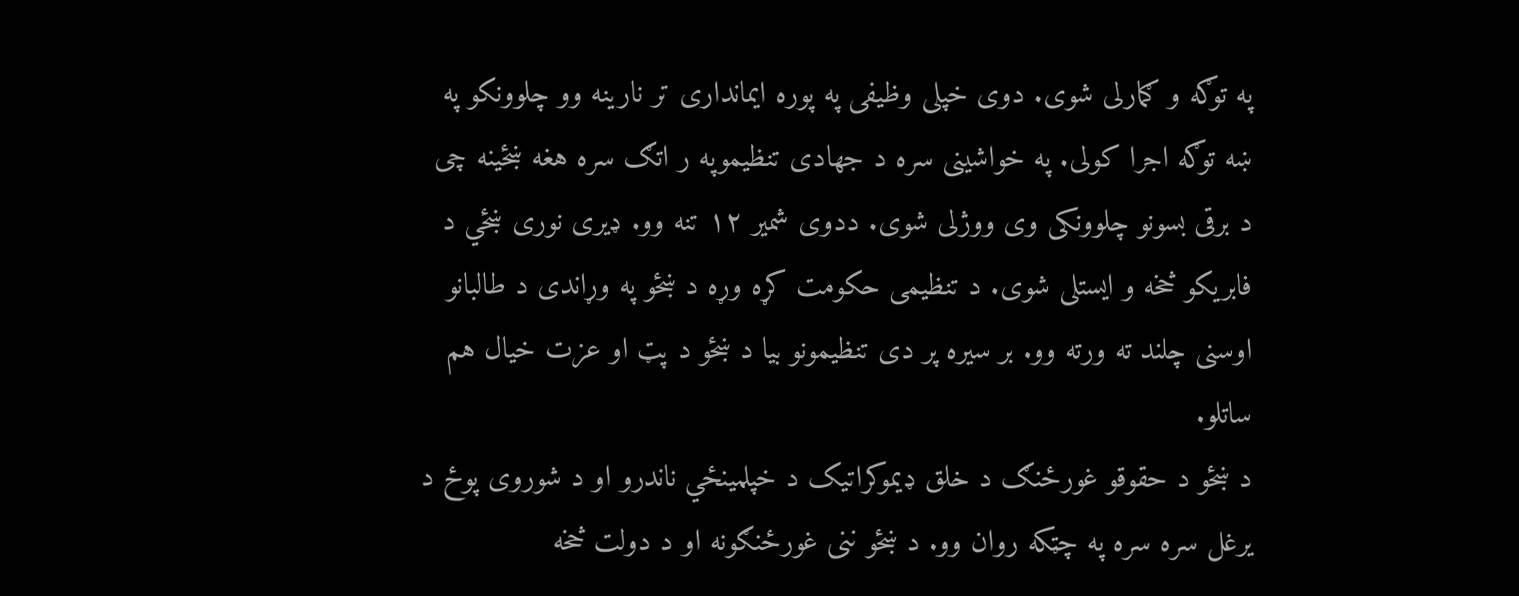په توګه و ګمارلی شوی. دوی خپلی وظیفی په پوره ایمانداری تر نارینه وو چلوونکو په ښه توګه اجرا کولی. په خواشینی سره د جهادی تنظیموپه ر اتګ سره هغه ښځینه چی د برقی بسونو چلوونکی وی ووژلی شوی. ددوی شمیر ۱۲ تنه وو. ډيری نوری ښځي د فابریکو څخه و ایستلی شوی. د تنظیمی حکومت کړه وړه د ښځو په وړاندی د طالبانو اوسنی چلند ته ورته وو. بر سیره پر دی تنظیمونو بیا د ښځو د پټ او عزت خیال هم ساتلو.
د ښځو د حقوقو غورځنګ د خلق ډیموکراتیک د خپلمینځي ناندرو او د شوروی پوځ د یرغل سره سره په چټکه روان وو. د ښځو ننی غورځنګونه او د دولت څخه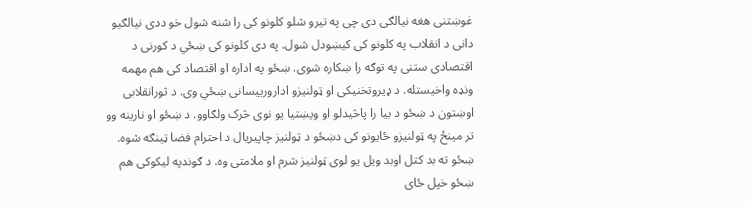غوښتنی هغه نیالګی دی چی په تیرو شلو کلونو کی را شنه شول خو ددی نیالګیو دانی د انقلاب په کلونو کی کیښودل شول. په دی کلونو کی ښځي د کورنی د اقتصادی ستنی په توګه را ښکاره شوی. ښځو په اداره او اقتصاد کی هم مهمه ونډه واخیستله. د ډيروتخنیکی او ټولنیزو ادارورییسانی ښځي وی. د ثورانقلابی اوښتون د ښځو د بیا را پاڅيدلو او ویښتیا یو نوی څرک ولګاوو. د ښځو او نارینه وو تر مینځ په ټولنیزو ځایونو کی دښځو د ټولنیز چاپیریال د احترام فضا ټینګه شوه. ښځو ته بد کتل اوبد ویل یو لوی ټولنیز شرم او ملامتی وه. د ګوندپه لیکوکی هم ښځو خپل ځای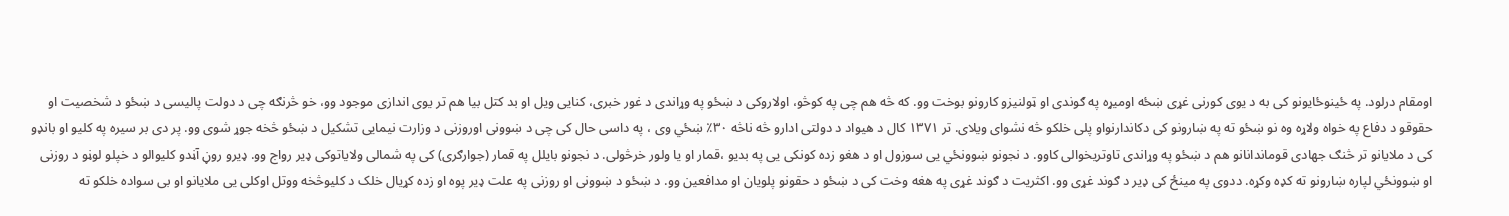اومقام درلود. په ځينوځایونو کی به د یوی کورنی غړی ښځه اومیړه په ګوندی او ټولنیزو کارونو بوخت وو. که څه هم چی په کوڅو، اولاروکی د ښځو په وړاندی د غور خبری، کنایی ویل او بد کتل بیا هم تر یوی اندازی موجود وو، خو څرنګه چی د دولت پالیسی د ښځو د شخصیت او حقوقو د دفاع په خواه ولاړه وه نو ښځو ته په ښارونو کی دکاندارنواو پلی خلکو څه نشوای ویلای. تر ۱۳۷۱ کال د هیواد د دولتی ادارو څه ناڅه ۳۰٪ ښځي وی ، په داسی حال کی چی د ښوونی اوروزنی د وزارت نیمایی تشکیل د ښځو څخه جوړ شوی وو. پر دی بر سیره په کلیو او بانډو کی د ملایانو تر څنګ جهادی قوماندانانو هم د ښځو په وړاندی تاوتریخوالی کاوو. د نجونو ښوونځي یی سوزول او د هغو زده کونکی یی په بدیو ،قمار او یا ولور خرڅولی. د نجونو بایلل په قمار (جوارګری) کی په شمالی ولایاتوکی ډير رواج وو. ډیرو روڼ آڼدو کلیوالو د خپلو لوڼو د روزنی او ښوونځي لپاره ښارونو ته کډه وکړه. ددوی په مینځ کی ډیر د ګوند غړی وو. اکثریت د ګوند غړی په هغه وخت کی د ښځو د حقونو پلویان او مدافعین وو. د ښځو د ښوونی او روزنی په علت ډیر پوه او زده کړیال خلک د کلیوڅخه ووتل اوکلی یی ملایانو او بی سواده خلکو ته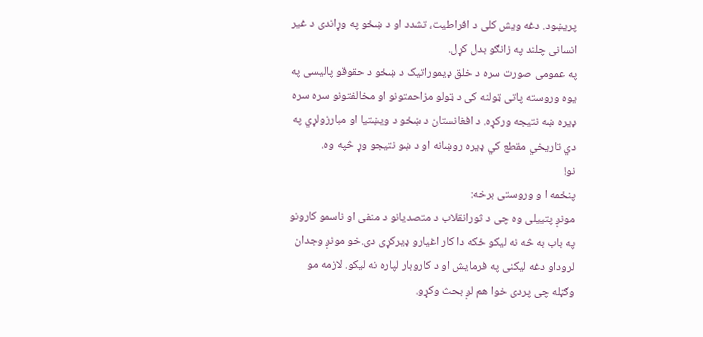پریښود. دغه ویش کلی د افراطیت، تشدد او د ښځو په وړاندی د غیر انسانی چلند په زانګو بدل کړل.
په عمومی صورت سره د خلق ډیموراتیک د ښځو د حقوقو پالیسی په یوه وروسته پاتی ټولنه کی د ټولو مزاحمتونو او مخالفتونو سره سره ډیره ښه نتیجه ورکړه. د افغانستان د ښځو د ویښتیا او مبارزولړي په دي تاريخي مقطع کي ډيره روښانه او د ښو نتیجو وړ څپه وه.
نو!
پنځمه ا و وروستی برخه:
مونږ پتییلی وه چی د ثورانقلاب د متصدیانو د منفی او ناسمو کارونو په باب به څه نه لیکو ځکه دا کار اغیارو ډيرکړی دی.خو مونږ وجدان لروداو دغه لیکنی په فرمایش او د کاروبار لپاره نه لیکو. لازمه مو وګڼله چی پردی خوا هم لږ بحث وکړو.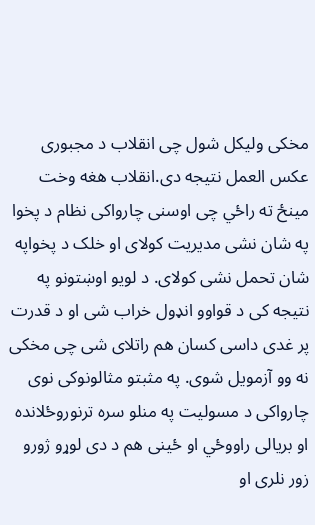مخکی ولیکل شول چی انقلاب د مجبوری عکس العمل نتیجه دی.انقلاب هغه وخت مینځ ته راځي چی اوسنی چارواکی نظام د پخوا په شان نشی مدیریت کولای او خلک د پخواپه شان تحمل نشی کولای. د لویو اوښتونو په نتیجه کی د قواوو انډول خراب شی او د قدرت پر غدی داسی کسان هم راتلای شی چی مخکی نه وو آزمویل شوی. په مثبتو مثالونوکی نوی چارواکی د مسولیت په منلو سره ترنوروځلانده او بریالی راووځي او ځينی هم د دی لوړو ژورو زور نلری او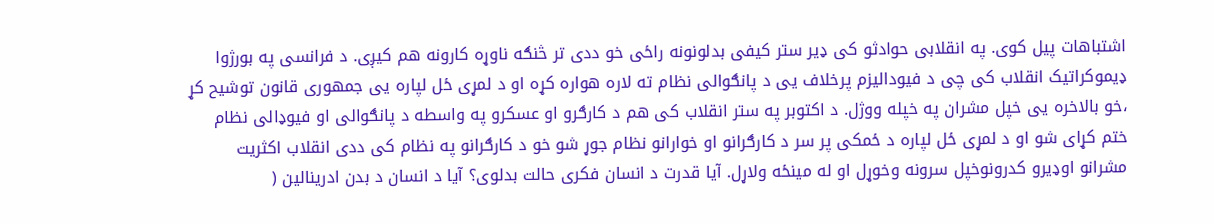اشتباهات پیل کوی. په انقلابی حوادثو کی ډیر ستر کیفی بدلونونه راځی خو ددی تر څنګه ناوړه کارونه هم کیږی. د فرانسی په بورژوا ډیموکراتیک انقلاب کی چی د فیودالیزم پرخلاف یی د پانګوالی نظام ته لاره هواره کړه او د لمړی ځل لپاره یی جمهوری قانون توشیح کړ ،خو بالاخره یی خپل مشران په خپله ووژل. د اکتوبر په ستر انقلاب کی هم د کارګرو او عسکرو په واسطه د پانګوالی او فیوډالی نظام ختم کړای شو او د لمړی ځل لپاره د ځمکی پر سر د کارګرانو او خوارانو نظام جوړ شو خو د کارګرانو په نظام کی ددی انقلاب اکثریت مشرانو اوډیرو کدرونوخپل سرونه وخوړل او له مینځه ولاړل. آیا قدرت د انسان فکری حالت بدلوی؟ آیا د انسان د بدن ادرینالین (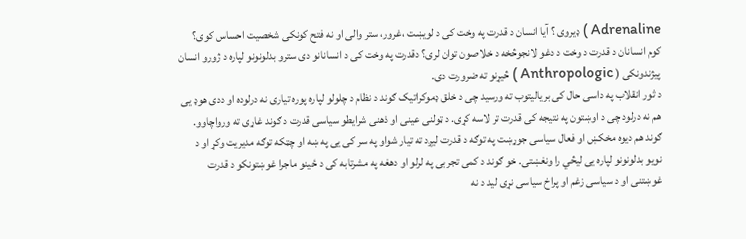Adrenaline ) ډيروی ؟ آیا انسان د قدرت په وخت کی د لویښت ،غرور، ستر والی او نه فتح کونکی شخصیت احساس کوی؟ کوم انسانان د قدرت د وخت د دغو لانجوڅخه د خلاصون توان لری؟ دقدرت په وخت کی د انسانانو دی سترو بدلونونو لپاره د ژورو انسان پیژندونکی ( Anthropologic ) څیړنو ته ضرورت دی.
د ثور انقلاب په داسی حال کی بریالیتوب ته ورسید چی د خلق ډموکراتیک ګوند د نظام د چلولو لپاره پوره تیاری نه درلوده او ددی هوډ یی هم نه درلود چی د اوښتون په نتیجه کی قدرت تر لاسه کړی. د ټولنی عینی او ذهنی شرایطو سیاسی قدرت د ګوند غاړی ته ورواچاوو. ګوند هم دیوه مخکښ او فعال سیاسی جوړښت په توګه د قدرت لیږد ته تیار شواو په سر کی یی په ښه او چټکه توګه مدیریت وکړ او د نویو بدلونونو لپاره یی لیڅي را ونغښتی. خو ګوند د کمی تجربی په لرلو او دهغه په مشرتابه کی د ځینو ماجرا غوښتونکو د قدرت غوښتنی او د سیاسی زغم او پراخ سیاسی نړی لید د نه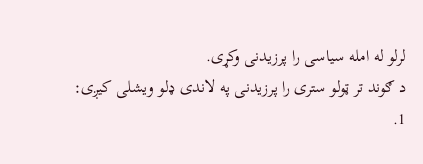لرلو له امله سیاسی را پرزیدنی وکړی.
د ګوند تر ټولو ستری را پرزیدنی په لاندی ډلو ویشلی کیږی:
1.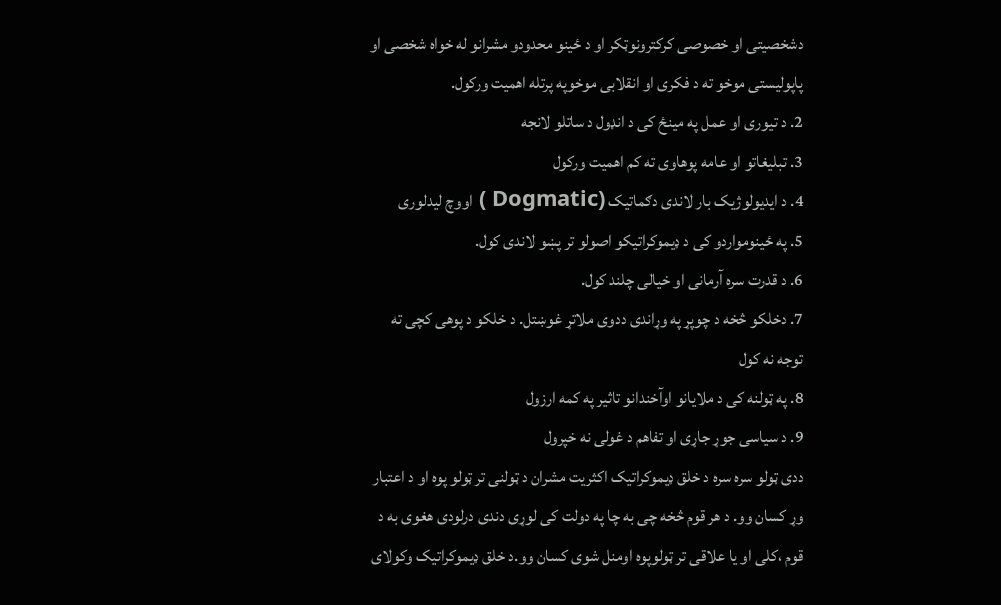دشخصیتی او خصوصی کرکترونوټکر او د ځینو محدودو مشرانو له خواه شخصی او پاپولیستی موخو ته د فکری او انقلابی موخوپه پرتله اهمیت ورکول.
2. د تیوری او عمل په مینځ کی د انډول د ساتلو لانجه
3. تبلیغاتو او عامه پوهاوی ته کم اهمیت ورکول
4. د ایدیولوژیک بار لاندی دګماتیک (Dogmatic ) اووچ لیدلوری
5. په ځینومواردو کی د ډیموکراتیکو اصولو تر پښو لاندی کول.
6. د قدرت سره آرمانی او خیالی چلند کول.
7. دخلکو څخه د چوپړ په وړاندی ددوی ملاتړ غوښتل. د خلکو د پوهی کچی ته توجه نه کول
8. په ټولنه کی د ملایانو اوآخندانو تاثیر په کمه ارزول
9. د سیاسی جوړ جاړی او تفاهم د غولی نه خپرول
ددی ټولو سره سره د خلق ډیموکراتیک اکثریت مشران د ټولنی تر ټولو پوه او د اعتبار وړ کسان وو. د هر قوم څخه چی به چا په دولت کی لوړی دندی درلودی هغوی به د قوم ،کلی او یا علاقی تر ټولوپوه اومنل شوی کسان وو.د خلق ډیموکراتیک وکولای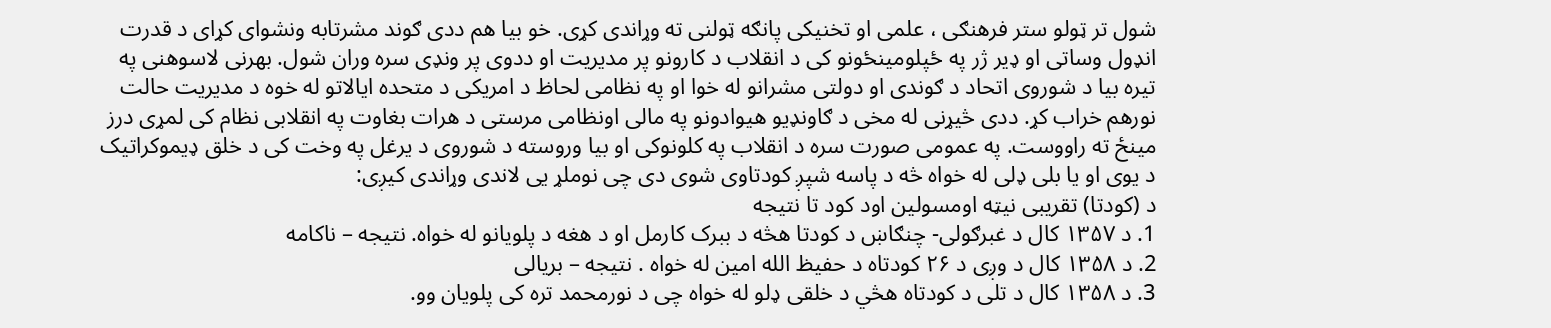شول تر ټولو ستر فرهنګی ، علمی او تخنیکی پانګه ټولنی ته وړاندی کړی. خو بیا هم ددی ګوند مشرتابه ونشوای کړای د قدرت انډول وساتی او ډير ژر په ځپلومینځونو کی د انقلاب د کارونو پر مدیریت او ددوی پر ونډی سره وران شول. بهرنی لاسوهنی په تیره بیا د شوروی اتحاد د ګوندی او دولتی مشرانو له خوا او په نظامی لحاظ د امریکی د متحده ایالاتو له خوه د مدیریت حالت نورهم خراب کړ. ددی څیړنی له مخی د ګاونډیو هیوادونو په مالی اونظامی مرستی د هرات بغاوت په انقلابی نظام کی لمړی درز مینځ ته راووست. په عمومی صورت سره د انقلاب په کلونوکی او بیا وروسته د شوروی د یرغل په وخت کی د خلق ډيموکراتیک د یوی او یا بلی ډلی له خواه څه د پاسه شپږ کودتاوی شوی دی چی نوملړ یی لاندی وړاندی کیږی:
د (کودتا) تقریبی نیټه اومسولین اود کود تا نتیجه
1. د ۱۳۵۷ کال د غبرګولی- چنګاښ د کودتا هڅه د ببرک کارمل او د هغه د پلویانو له خواه. نتیجه – ناکامه
2. د ۱۳۵۸ کال د وږی د ۲۶ کودتاه د حفیظ الله امین له خواه . نتیجه – بریالی
3. د ۱۳۵۸ کال د تلی د کودتاه هڅي د خلقی ډلو له خواه چی د نورمحمد تره کی پلویان وو.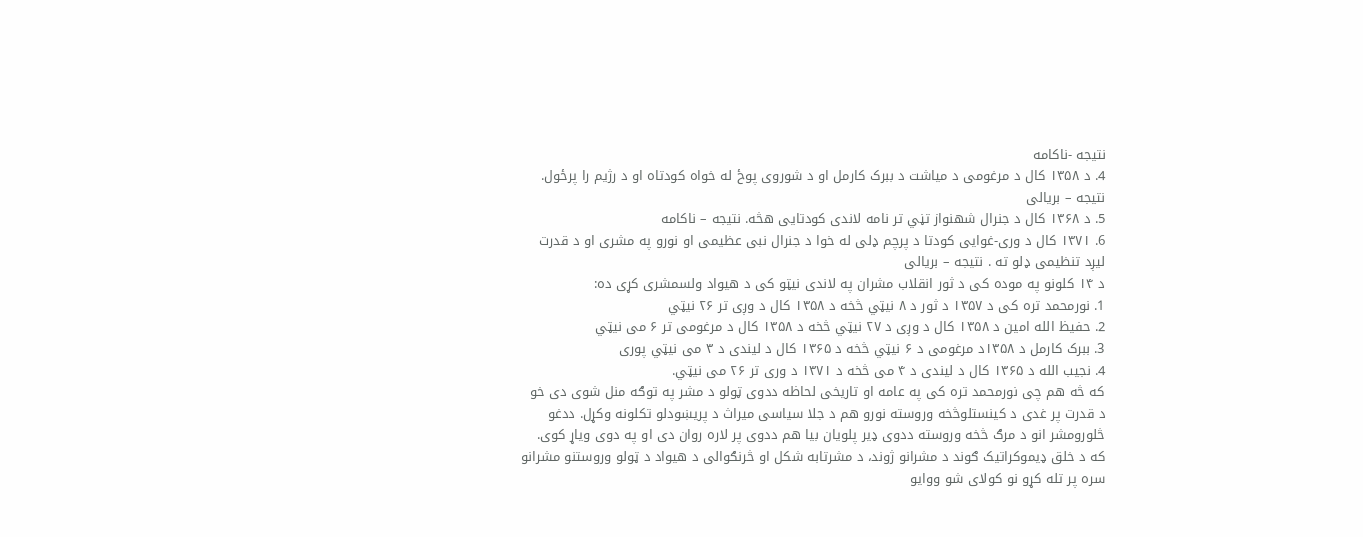نتیجه -ناکامه
4. د ۱۳۵۸ کال د مرغومی د میاشت د ببرک کارمل او د شوروی پوځ له خواه کودتاه او د رژیم را پرځول. نتیجه – بریالی
5. د ۱۳۶۸ کال د جنرال شهنواز تڼي تر نامه لاندی کودتایی هڅه. نتیجه – ناکامه
6. ۱۳۷۱ کال د وری-غوایی کودتا د پرچم ډلی له خوا د جنرال نبی عظیمی او نورو په مشری او د قدرت لیږد تنظیمی ډلو ته . نتیجه – بریالی
د ۱۴ کلونو په موده کی د ثور انقلاب مشران په لاندی نیټو کی د هیواد ولسمشری کړی ده:
1. نورمحمد تره کی د ۱۳۵۷ د ثور د ۸ نیټي څخه د ۱۳۵۸ کال د وږی تر ۲۶ نیټي
2. حفیظ الله امین د ۱۳۵۸ کال د وږی د ۲۷ نیټي څخه د ۱۳۵۸ کال د مرغومی تر ۶ می نیټي
3. ببرک کارمل د ۱۳۵۸د مرغومی د ۶ نیټي څخه د ۱۳۶۵ کال د لیندی د ۳ می نیټي پوری
4. نجیب الله د ۱۳۶۵ کال د لیندی د ۴ می څخه د ۱۳۷۱ د وری تر ۲۶ می نیټي.
که څه هم چی نورمحمد تره کی په عامه او تاریخی لحاظه ددوی ټولو د مشر په توګه منل شوی دی خو د قدرت پر غدی د کینستلوڅخه وروسته نورو هم د جلا سیاسی میراث د پریښودلو تکلونه وکړل. ددغو څلورومشر انو د مرګ څخه وروسته ددوی ډیر پلویان بیا هم ددوی پر لاره روان دی او په دوی ویاړ کوی.
که د خلق ډیموکراتیک ګوند د مشرانو ژوند، د مشرتابه شکل او څرنګوالی د هیواد د ټولو وروستنو مشرانو سره پر تله کړو نو کولای شو ووایو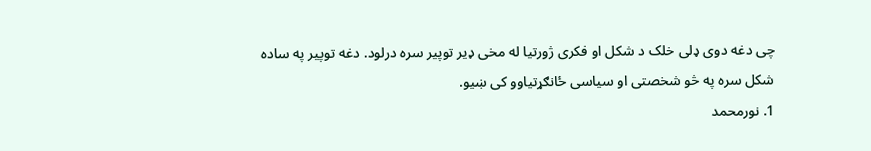چی دغه دوی ډلی خلک د شکل او فکری ژورتیا له مخی ډير توپیر سره درلود. دغه توپیر په ساده شکل سره په څو شخصتی او سیاسی ځانګړتیاوو کی ښیو.
1. نورمحمد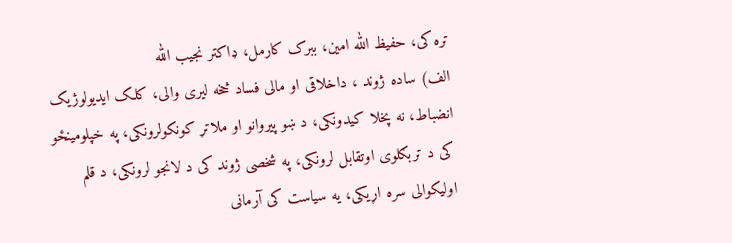تره کی، حفیظ الله امین، ببرک کارمل، ډاکتر نجیب الله
الف) ساده ژوند ، داخلاقی او مالی فساد څخه لیری والی، کلک ایدیولوژیک انضباط، نه پخلا کیدونکی، د ښو پیروانو او ملاتړ کونکولرونکی، په خپلومینځو کی د تربګلوی اوتقابل لرونکی، په شخصی ژوند کی د لانجو لرونکی، د قلم اولیکوالی سره اړیکی، يه سیاست کی آرمانی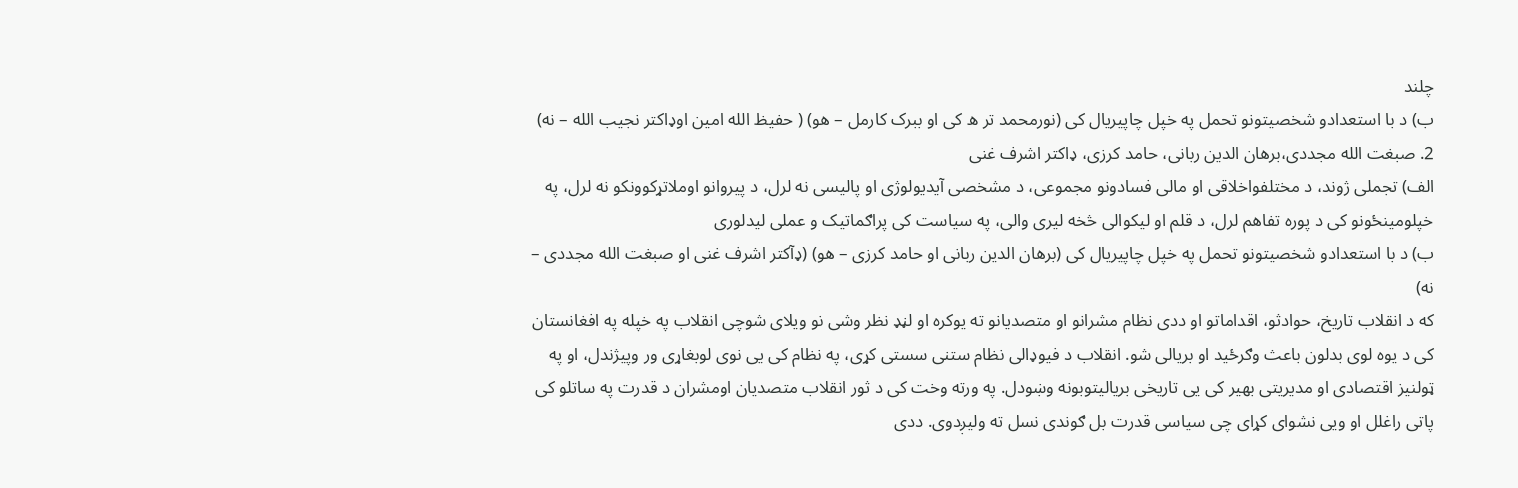چلند
ب) د با استعدادو شخصیتونو تحمل په خپل چاپیریال کی (نورمحمد تر ه کی او ببرک کارمل – هو) ( حفیظ الله امین اوډاکتر نجیب الله – نه)
2. صبغت الله مجددی،برهان الدین ربانی، حامد کرزی، ډاکتر اشرف غنی
الف) تجملی ژوند، د مختلفواخلاقی او مالی فسادونو مجموعی، د مشخصی آیدیولوژی او پالیسی نه لرل، د پیروانو اوملاتړکوونکو نه لرل، په خپلومینځونو کی د پوره تفاهم لرل، د قلم او لیکوالی څخه لیری والی، په سیاست کی پراګماتیک و عملی لیدلوری
ب) د با استعدادو شخصیتونو تحمل په خپل چاپیریال کی (برهان الدین ربانی او حامد کرزی – هو) (ډآکتر اشرف غنی او صبغت الله مجددی – نه)
که د انقلاب تاریخ، حوادثو، اقداماتو او ددی نظام مشرانو او متصدیانو ته یوکره او لڼډ نظر وشی نو ویلای شوچی انقلاب په خپله په افغانستان کی د یوه لوی بدلون باعث وګرځید او بریالی شو. انقلاب د فیوډالی نظام ستنی سستی کړی، په نظام کی یی نوی لوبغاړی ور وپیژندل، او په ټولنیز اقتصادی او مدیریتی بهیر کی یی تاریخی بریالیتوبونه وښودل. په ورته وخت کی د ثور انقلاب متصدیان اومشران د قدرت په ساتلو کی پاتی راغلل او ویی نشوای کړای چی سیاسی قدرت بل ګوندی نسل ته ولیږدوی. ددی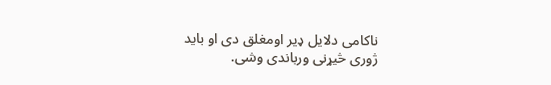ناکامی دلایل ډير اومغلق دی او باید ژوری څیړنی ورباندی وشی.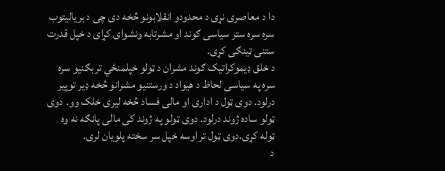دا د معاصری نړی د محدودو انقلابونو څخه دی چی د بریالیتوب سره سره ستر سیاسی ګوند او مشرتابه ونشوای کړای د خپل قدرت ستنی ټینګی کړی.
د خلق ډیموکراتیک ګوند مشران د ټولو خپلمنځي تربګنیو سره سره په سیاسی لحاظ د هیواد د ورستنیو مشرانو څخه ډير توپیر درلود. دوی ټول د اداری او مالی فساد څخه لیری خلک وو. دوی ټولو ساده ژوند درلود. دوی ټولو په ژوند کی مالی پانګه نه وه ټوله کړی.دوی ټول تر اوسه خپل سر سخته پلویان لری.
د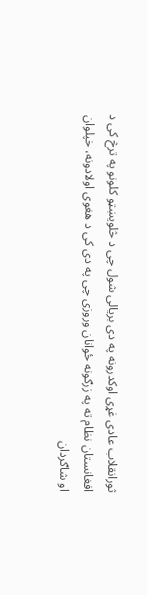ثورانقلاب عادی غړی اوکدرونه په دی بریالی شول چی د څلویښټو کلونو په ترڅ کی د افغانستان نظام ته په زرګونه ځوانان وروزی چی په دی کی د هغوی اولادونه، خپلوان او شاګردان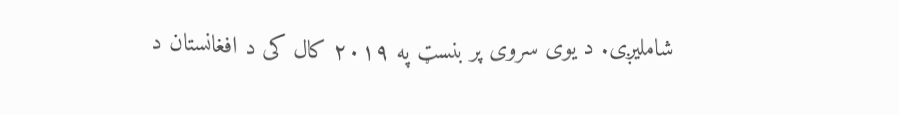شاملیږی. د یوی سروی پر بنسټ په ۲۰۱۹ کال کی د افغانستان د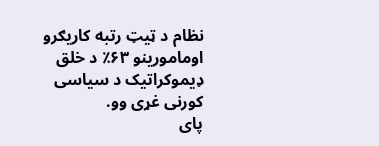نظام د ټیټ رتبه کاریګرو اومامورینو ۶۳٪ د خلق ډیموکراتیک د سیاسی کورنی غړی وو.
پای